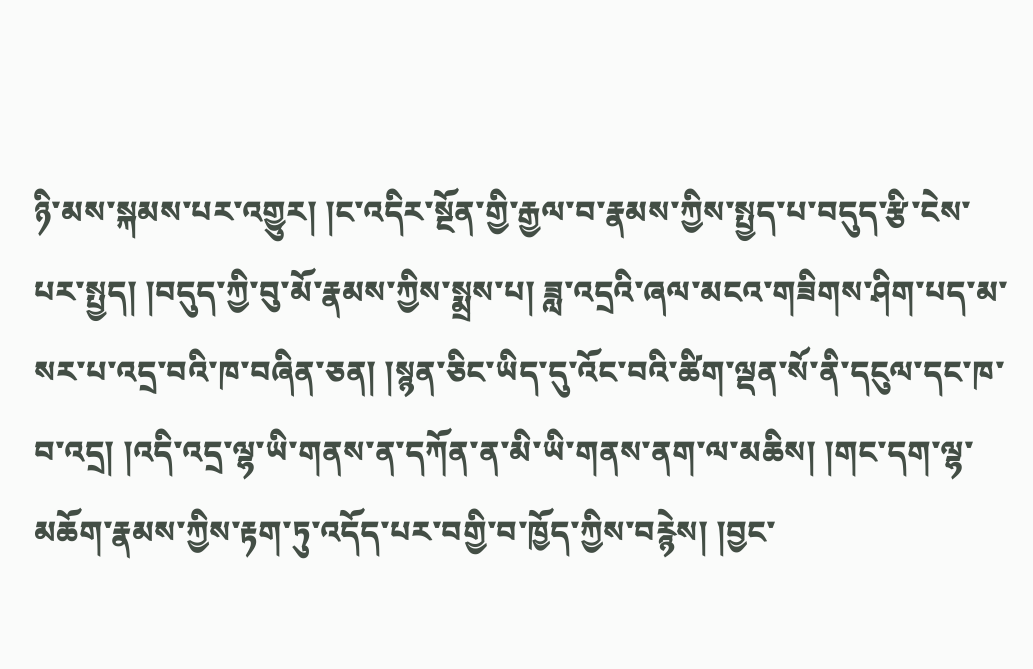ཉི་མས་སྐམས་པར་འགྱུར། །ང་འདིར་སྔོན་གྱི་རྒྱལ་བ་རྣམས་ཀྱིས་སྤྱད་པ་བདུད་རྩི་ངེས་པར་སྤྱད། །བདུད་ཀྱི་བུ་མོ་རྣམས་ཀྱིས་སྨྲས་པ། ཟླ་འདྲའི་ཞལ་མངའ་གཟིགས་ཤིག་པད་མ་སར་པ་འདྲ་བའི་ཁ་བཞིན་ཅན། །སྙན་ཅིང་ཡིད་དུ་འོང་བའི་ཚིག་ལྡན་སོ་ནི་དངུལ་དང་ཁ་བ་འདྲ། །འདི་འདྲ་ལྷ་ཡི་གནས་ན་དཀོན་ན་མི་ཡི་གནས་ནག་ལ་མཆིས། །གང་དག་ལྷ་མཆོག་རྣམས་ཀྱིས་རྟག་ཏུ་འདོད་པར་བགྱི་བ་ཁྱོད་ཀྱིས་བརྙེས། །བྱང་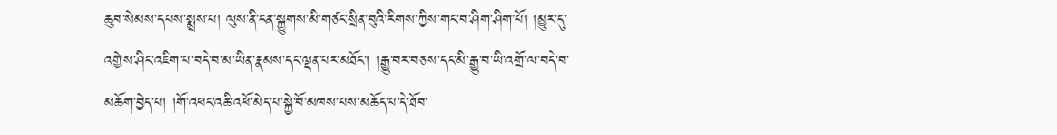ཆུབ་སེམས་དཔས་སྨྲས་པ། ལུས་ནི་ངན་སྐྱུགས་མི་གཙང་སྲིན་བུའི་རིགས་ཀྱིས་གང་བ་ཤིག་ཤིག་པོ། །མྱུར་དུ་འགྱེས་ཤིང་འཇིག་པ་བདེ་བ་མ་ཡིན་རྣམས་དང་ལྡན་པར་མཐོང་། །རྒྱུ་བར་བཅས་དང་མི་རྒྱུ་བ་ཡི་འགྲོ་ལ་བདེ་བ་མཆོག་བྱེད་པ། །གོ་འཕང་འཆི་འཕོ་མེད་པ་སྐྱེ་བོ་མཁས་པས་མཆོད་པ་དེ་ཐོབ་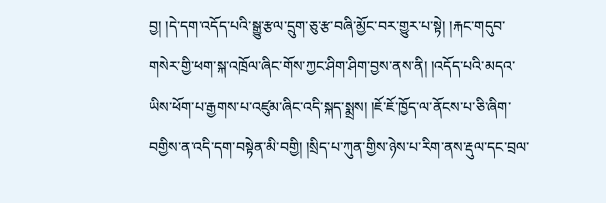བྱ། །དེ་དག་འདོད་པའི་སྒྱུ་རྩལ་དྲུག་ཅུ་རྩ་བཞི་མྱོང་བར་གྱུར་པ་སྟེ། །རྐང་གདུབ་གསེར་གྱི་ཕག་སྐ་འཁྲོལ་ཞིང་གོས་ཀྱང་ཤིག་ཤིག་བྱས་ནས་ནི། །འདོད་པའི་མདའ་ཡིས་ཕོག་པ་རྒྱགས་པ་འཛུམ་ཞིང་འདི་སྐད་སྨྲས། །ཇོ་ཇོ་ཁྱོད་ལ་ནོངས་པ་ཅི་ཞིག་བགྱིས་ན་འདི་དག་བསྟེན་མི་བགྱི། །སྲིད་པ་ཀུན་གྱིས་ཉེས་པ་རིག་ནས་རྡུལ་དང་བྲལ་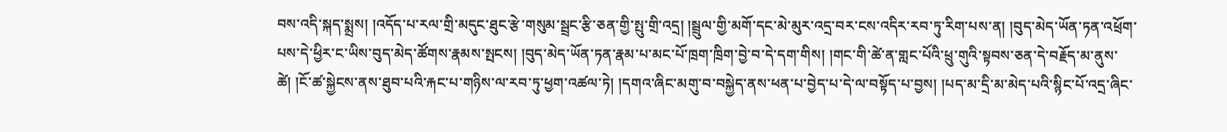བས་འདི་སྐད་སྨྲས། །འདོད་པ་རལ་གྲི་མདུང་ཐུང་རྩེ་གསུམ་སྦྲང་རྩི་ཅན་གྱི་སྤུ་གྲི་འདྲ། །སྦྲུལ་གྱི་མགོ་དང་མེ་མུར་འདྲ་བར་ངས་འདིར་རབ་ཏུ་རིག་པས་ན། །བུད་མེད་ཡོན་ཏན་འཕྲོག་པས་དེ་ཕྱིར་ང་ཡིས་བུད་མེད་ཚོགས་རྣམས་སྤངས། །བུད་མེད་ཡོན་ཏན་རྣམ་པ་མང་པོ་ཁྲག་ཁྲིག་བྱེ་བ་དེ་དག་གིས། །གང་གི་ཚེ་ན་གླང་པོའི་ཕྲུ་གུའི་སྟབས་ཅན་དེ་བརྗོད་མ་ནུས་ཚེ། །ངོ་ཚ་སྐྱེངས་ནས་ཐུབ་པའི་རྐང་པ་གཉིས་ལ་རབ་ཏུ་ཕྱག་འཚལ་ཏེ། །དགའ་ཞིང་མགུ་བ་བསྐྱེད་ནས་ཕན་པ་བྱེད་པ་དེ་ལ་བསྟོད་པ་བྱས། །པད་མ་དྲི་མ་མེད་པའི་སྙིང་པོ་འདྲ་ཞིང་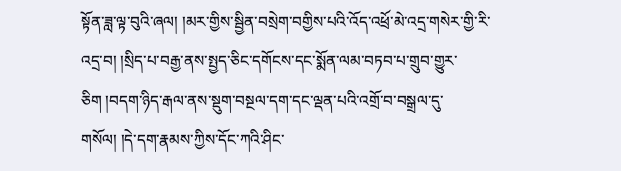སྟོན་ཟླ་ལྟ་བུའི་ཞལ། །མར་གྱིས་སྦྱིན་བསྲེག་བགྱིས་པའི་འོད་འཕྲོ་མེ་འདྲ་གསེར་གྱི་རི་འདྲ་བ། །སྲིད་པ་བརྒྱ་ནས་སྤྱད་ཅིང་དགོངས་དང་སྨོན་ལམ་བཏབ་པ་གྲུབ་གྱུར་ཅིག །བདག་ཉིད་རྒལ་ནས་སྡུག་བསྔལ་དག་དང་ལྡན་པའི་འགྲོ་བ་བསྒྲལ་དུ་གསོལ། །དེ་དག་རྣམས་ཀྱིས་དོང་ཀའི་ཤིང་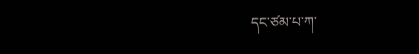དང་ཙམ་པ་ཀ་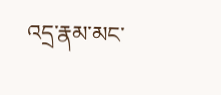འདྲ་རྣམ་མང་